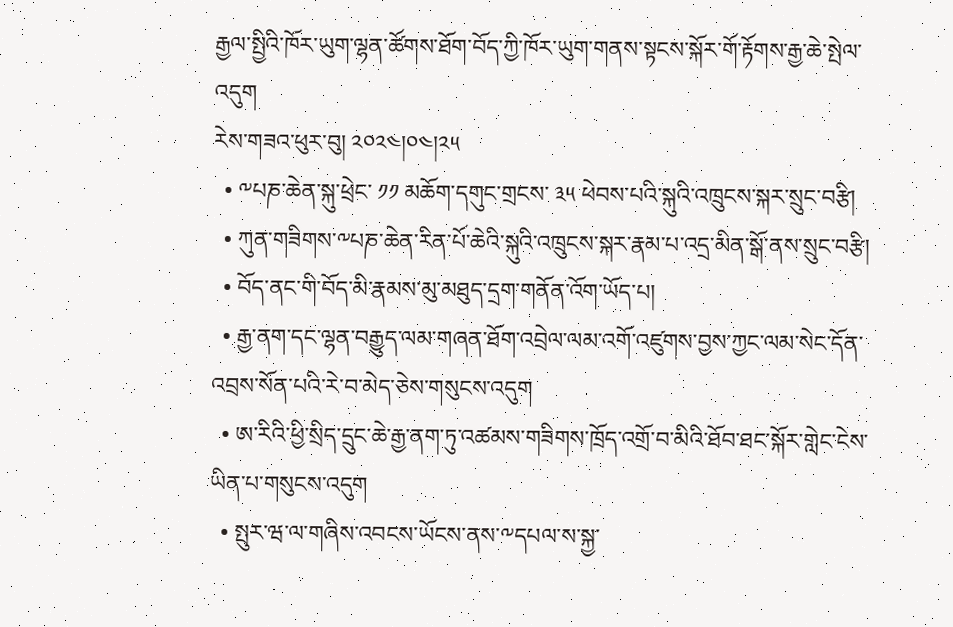རྒྱལ་སྤྱིའི་ཁོར་ཡུག་ལྷན་ཚོགས་ཐོག་བོད་ཀྱི་ཁོར་ཡུག་གནས་སྟངས་སྐོར་གོ་རྟོགས་རྒྱ་ཆེ་སྤེལ་འདུག
རེས་གཟའ་ཕུར་བུ། ༢༠༢༤།༠༤།༢༥
  • ༸པཎ་ཆེན་སྐུ་ཕྲེང་ ༡༡ མཆོག་དགུང་གྲངས་ ༣༥ ཕེབས་པའི་སྐུའི་འཁྲུངས་སྐར་སྲུང་བརྩི།
  • ཀུན་གཟིགས་༸པཎ་ཆེན་རིན་པོ་ཆེའི་སྐུའི་འཁྲུངས་སྐར་རྣམ་པ་འདྲ་མིན་སྒོ་ནས་སྲུང་བརྩི།
  • བོད་ནང་གི་བོད་མི་རྣམས་མུ་མཐུད་དྲག་གནོན་འོག་ཡོད་པ།
  • རྒྱ་ནག་དང་ལྷན་བརྒྱུད་ལམ་གཞན་ཐོག་འབྲེལ་ལམ་འགོ་འཛུགས་བྱས་ཀྱང་ལམ་སེང་དོན་འབྲས་སོན་པའི་རེ་བ་མེད་ཅེས་གསུངས་འདུག
  • ཨ་རིའི་ཕྱི་སྲིད་དྲུང་ཆེ་རྒྱ་ནག་ཏུ་འཚམས་གཟིགས་ཁྲོད་འགྲོ་བ་མིའི་ཐོབ་ཐང་སྐོར་གླེང་ངེས་ཡིན་པ་གསུངས་འདུག
  • སྤུར་ཝ་ལ་གཞིས་འབངས་ཡོངས་ནས་༸དཔལ་ས་སྐྱ་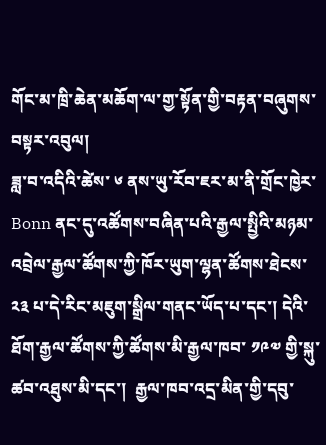གོང་མ་ཁྲི་ཆེན་མཆོག་ལ་གྱ་སྟོན་གྱི་བརྟན་བཞུགས་བསྟར་འབུལ།
ཟླ་བ་འདིའི་ཚེས་ ༦ ནས་ཡུ་རོབ་ཇར་མ་ནི་གྲོང་ཁྱེར་ Bonn ནང་དུ་འཚོགས་བཞིན་པའི་རྒྱལ་སྤྱིའི་མཉམ་འབྲེལ་རྒྱལ་ཚོགས་ཀྱི་ཁོར་ཡུག་ལྷན་ཚོགས་ཐེངས་ ༢༣ པ་དེ་རིང་མཇུག་སྒྲིལ་གནང་ཡོད་པ་དང་། དེའི་ཐོག་རྒྱལ་ཚོགས་ཀྱི་ཚོགས་མི་རྒྱལ་ཁབ་ ༡༩༧ གྱི་སྐུ་ཚབ་འཐུས་མི་དང་།  རྒྱལ་ཁབ་འདྲ་མིན་གྱི་དབུ་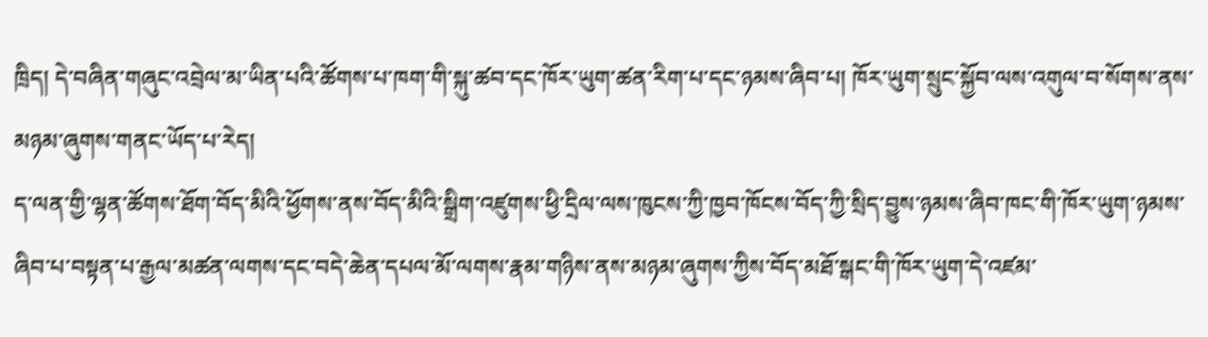ཁྲིད། དེ་བཞིན་གཞུང་འབྲེལ་མ་ཡིན་པའི་ཚོགས་པ་ཁག་གི་སྐུ་ཚབ་དང་ཁོར་ཡུག་ཚན་རིག་པ་དང་ཉམས་ཞིབ་པ། ཁོར་ཡུག་སྲུང་སྐྱོབ་ལས་འགུལ་བ་སོགས་ནས་མཉམ་ཞུགས་གནང་ཡོད་པ་རེད།
ད་ལན་གྱི་ལྷན་ཚོགས་ཐོག་བོད་མིའི་ཕྱོགས་ནས་བོད་མིའི་སྒྲིག་འཛུགས་ཕྱི་དྲིལ་ལས་ཁུངས་ཀྱི་ཁྱབ་ཁོངས་བོད་ཀྱི་སྲིད་བྱུས་ཉམས་ཞིབ་ཁང་གི་ཁོར་ཡུག་ཉམས་ཞིབ་པ་བསྟན་པ་རྒྱལ་མཚན་ལགས་དང་བདེ་ཆེན་དཔལ་མོ་ལགས་རྣམ་གཉིས་ནས་མཉམ་ཞུགས་ཀྱིས་བོད་མཐོ་སྒང་གི་ཁོར་ཡུག་དེ་འཛམ་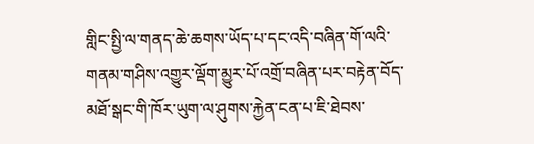གླིང་སྤྱི་ལ་གནད་ཆེ་ཆགས་ཡོད་པ་དང་འདི་བཞིན་གོ་ལའི་གནམ་གཤིས་འགྱུར་ལྡོག་མྱུར་པོ་འགྲོ་བཞིན་པར་བརྟེན་བོད་མཐོ་སྒང་གི་ཁོར་ཡུག་ལ་ཤུགས་རྐྱེན་ངན་པ་ཇི་ཐེབས་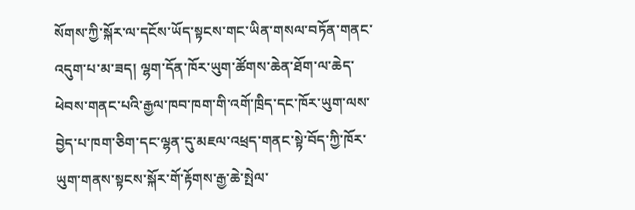སོགས་ཀྱི་སྐོར་ལ་དངོས་ཡོད་སྟངས་གང་ཡིན་གསལ་བཏོན་གནང་འདུག་པ་མ་ཟད། ལྷག་དོན་ཁོར་ཡུག་ཚོགས་ཆེན་ཐོག་ལ་ཆེད་ཕེབས་གནང་པའི་རྒྱལ་ཁབ་ཁག་གི་འགོ་ཁྲིད་དང་ཁོར་ཡུག་ལས་བྱེད་པ་ཁག་ཅིག་དང་ལྷན་དུ་མཇལ་འཕྲད་གནང་སྟེ་བོད་ཀྱི་ཁོར་ཡུག་གནས་སྟངས་སྐོར་གོ་རྟོགས་རྒྱ་ཆེ་སྤེལ་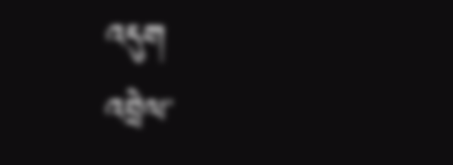འདུག
འབྲེལ་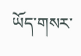ཡོད་གསར་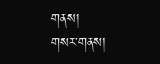གནས།
གསར་གནས།